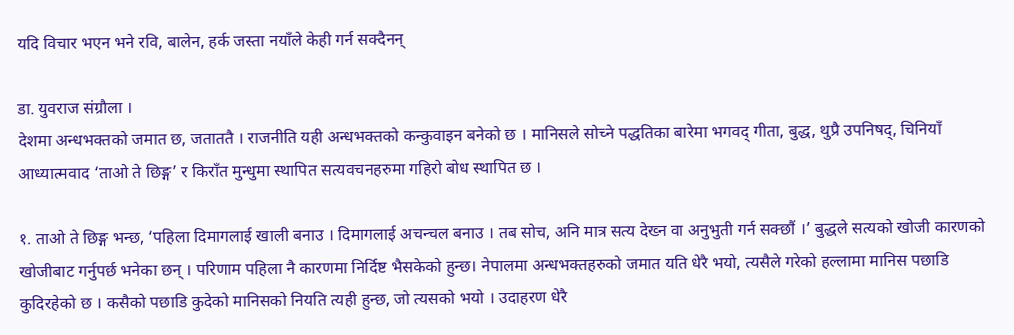यदि विचार भएन भने रवि, बालेन, हर्क जस्ता नयाँले केही गर्न सक्दैनन्

डा. युवराज संग्रौला ।
देशमा अन्धभक्तको जमात छ, जताततै । राजनीति यही अन्धभक्तको कन्कुवाइन बनेको छ । मानिसले सोच्ने पद्धतिका बारेमा भगवद् गीता, बुद्ध, थुप्रै उपनिषद्, चिनियाँ आध्यात्मवाद ‘ताओ ते छिङ्ग’ र किराँत मुन्धुमा स्थापित सत्यवचनहरुमा गहिरो बोध स्थापित छ ।

१. ताओ ते छिङ्ग भन्छ, ‘पहिला दिमागलाई खाली बनाउ । दिमागलाई अचन्चल बनाउ । तब सोच, अनि मात्र सत्य देख्न वा अनुभुती गर्न सक्छौं ।’ बुद्धले सत्यको खोजी कारणको खोजीबाट गर्नुपर्छ भनेका छन् । परिणाम पहिला नै कारणमा निर्दिष्ट भैसकेको हुन्छ। नेपालमा अन्धभक्तहरुको जमात यति धेरै भयो, त्यसैले गरेको हल्लामा मानिस पछाडि कुदिरहेको छ । कसैको पछाडि कुदेको मानिसको नियति त्यही हुन्छ, जो त्यसको भयो । उदाहरण धेरै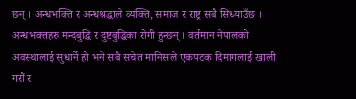छन् । अन्धभक्ति र अन्धश्रद्धाले व्यक्ति, समाज र राष्ट्र सबै सिध्याउँछ । अन्धभक्तहरु मन्दबुद्धि र दुष्टबुद्धिका रोगी हुन्छन् । वर्तमान नेपालको अवस्थालाई सुधार्ने हो भने सबै सचेत मानिसले एकपटक दिमागलाई खाली गरौं र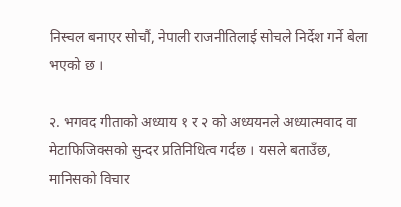निस्चल बनाएर सोचौं, नेपाली राजनीतिलाई सोचले निर्देश गर्ने बेला भएको छ ।

२. भगवद गीताको अध्याय १ र २ को अध्ययनले अध्यात्मवाद वा मेटाफिजिक्सको सुन्दर प्रतिनिधित्व गर्दछ । यसले बताउँछ, मानिसको विचार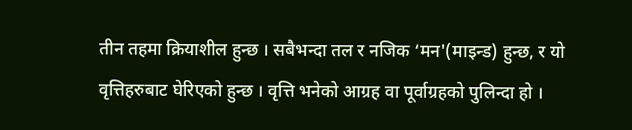तीन तहमा क्रियाशील हुन्छ । सबैभन्दा तल र नजिक ‘मन'(माइन्ड) हुन्छ, र यो वृत्तिहरुबाट घेरिएको हुन्छ । वृत्ति भनेको आग्रह वा पूर्वाग्रहको पुलिन्दा हो ।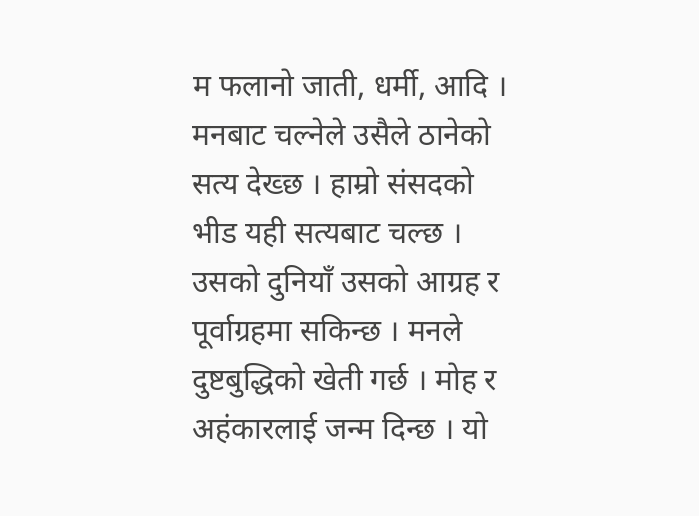म फलानो जाती, धर्मी, आदि । मनबाट चल्नेले उसैले ठानेको सत्य देख्छ । हाम्रो संसदको भीड यही सत्यबाट चल्छ । उसको दुनियाँ उसको आग्रह र पूर्वाग्रहमा सकिन्छ । मनले दुष्टबुद्धिको खेती गर्छ । मोह र अहंकारलाई जन्म दिन्छ । यो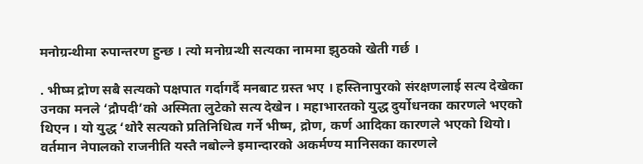मनोग्रन्थीमा रुपान्तरण हुन्छ । त्यो मनोग्रन्थी सत्यका नाममा झुठको खेती गर्छ ।

. भीष्म द्रोण सबै सत्यको पक्षपात गर्दागर्दै मनबाट ग्रस्त भए । हस्तिनापुरको संरक्षणलाई सत्य देखेका उनका मनले ‘द्रौपदी’को अस्मिता लुटेको सत्य देखेन । महाभारतको युद्ध दुर्योधनका कारणले भएको थिएन । यो युद्ध ‘थोरै सत्यको प्रतिनिधित्व गर्ने भीष्म, द्रोण, कर्ण आदिका कारणले भएको थियो। वर्तमान नेपालको राजनीति यस्तै नबोल्ने इमान्दारको अकर्मण्य मानिसका कारणले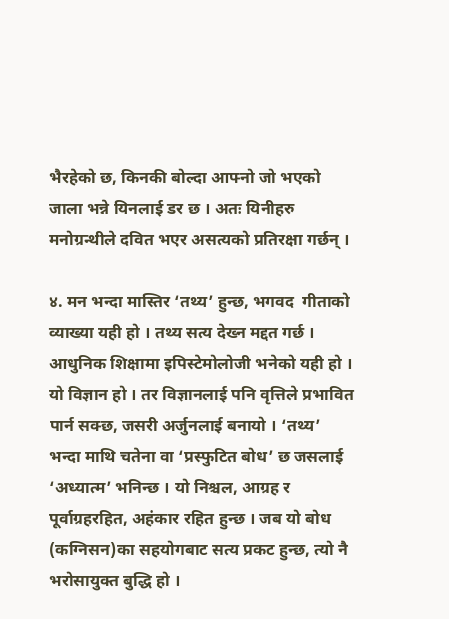भैरहेको छ, किनकी बोल्दा आफ्नो जो भएको जाला भन्ने यिनलाई डर छ । अतः यिनीहरु मनोग्रन्थीले दवित भएर असत्यको प्रतिरक्षा गर्छन् ।

४. मन भन्दा मास्तिर ‘तथ्य’ हुन्छ, भगवद  गीताको व्याख्या यही हो । तथ्य सत्य देख्न मद्दत गर्छ । आधुनिक शिक्षामा इपिस्टेमोलोजी भनेको यही हो । यो विज्ञान हो । तर विज्ञानलाई पनि वृत्तिले प्रभावित पार्न सक्छ, जसरी अर्जुनलाई बनायो । ‘तथ्य’ भन्दा माथि चतेना वा ‘प्रस्फुटित बोध’ छ जसलाई ‘अध्यात्म’ भनिन्छ । यो निश्चल, आग्रह र पूर्वाग्रहरहित, अहंकार रहित हुन्छ । जब यो बोध (कग्निसन)का सहयोगबाट सत्य प्रकट हुन्छ, त्यो नै भरोसायुक्त बुद्धि हो ।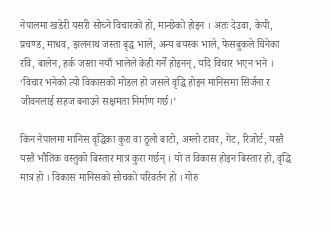नेपालमा खडेरी यसरी सोच्ने विचारको हो, मान्छेको होइन । अतः देउवा, केपी, प्रचण्ड, माधव, झलनाथ जस्ता बृद्ध भाले, अन्य बयस्क भाले, फेसबुकले चिनेका रवि, बालेन, हर्क जस्ता नयाँ भालेले केही गर्ने होइनन्, यदि विचार भएन भने । ‘विचार भनेको त्यो विकासको मोडल हो जसले वृद्धि होइन मानिसमा सिर्जना र जीवनलाई सहज बनाउने सक्षमता निर्माण गर्छ।’

किन नेपालमा मानिस वृद्धिका कुरा वा ठूलो बाटो, अग्लो टावर, गेट, रिजोर्ट, यस्तै यस्तै भौतिक वस्तुको बिस्तार मात्र कुरा गर्छन् । यो त विकास होइन बिस्तार हो, वृद्धि मात्र हो । विकास मानिसको सोचको परिवर्तन हो । गोरु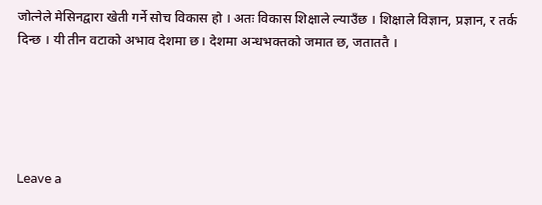जोत्नेले मेसिनद्वारा खेती गर्ने सोच विकास हो । अतः विकास शिक्षाले ल्याउँछ । शिक्षाले विज्ञान, प्रज्ञान, र तर्क दिन्छ । यी तीन वटाको अभाव देशमा छ। देशमा अन्धभक्तको जमात छ, जताततै ।





Leave a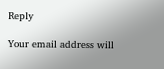Reply

Your email address will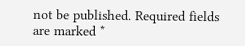not be published. Required fields are marked *